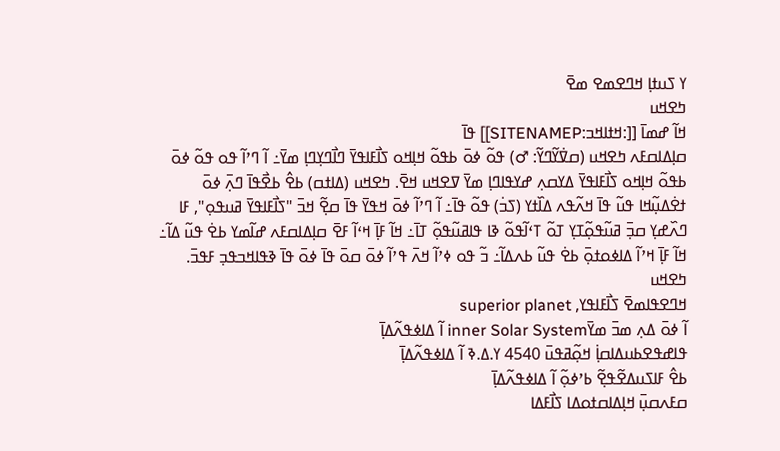ߌ ߖߎߙߊ߲ ߞߣߐߘߐ ߘߐ߫
ߤߐߞߎ
ߞߊ߬ ߝߘߊ߫ [[:ߞߙߊߞߏ:SITENAMEP]] ߟߊ߫
ߛߊ߲ߡߊߛߓߍ ߤߐߞߎ (ߛߜ߭ߌ߬ߣߌ߬: ♂) ߟߋ߬ ߦߋ߫ ߕߟߋ߬ ߞߊ߲ߞߋ ߖߊ߯ߓߊߟߌ߫ ߣߊ߯ߣߌ߲ߣߊ߲ ߘߌ߫߸ ߊ߬ ߣߴߊ߬ ߟߋ ߟߋ߬ ߦߋ߫ ߕߟߋ߬ ߞߊ߲ߞߋ ߖߊ߯ߓߊߟߌ߫ ߡߌߛߍ߲ ߝߌߟߊߣߊ߲ ߘߌ߫ ߜߐߞߎ ߞߐ߫. ߤߐߞߎ (ߡߊߙߛ) ߕߐ߮ ߕߐ߯ߟߊ߫ ߣߍ߲߫ ߦߋ߫ ߙߐ߭ߡߎ߲߬ߞߊ ߟߎ߬ ߟߊ߫ ߞߍ߬ߟߍ ߡߊ߰ߙߌ (ߖߏ߭) ߟߋ߬ ߟߊ߫߸ ߊ߬ ߣߴߊ߬ ߦߋ߫ ߞߟߌ߫ ߟߊ߫ ߛߐ߲߬ ߞߏ߫ "ߖߊ߯ߓߊߟߌ߫ ߥߎߟߋ߲", ߓߊ ߣߍ߰ߝߌ߲ ߛߏ߲߫ ߥߎ߬ߟߋ߲߬ߠߌ߲ ߠߋ߬ ߠߵߊ߬ߟߋ߬ ߢߊ ߟߊߥߎ߬ߟߋ߲߬ ߠߊ߫߸ ߞߊ߬ ߓߊ߲߫ ߞߵߊ߬ ߓߐ߫ ߛߊ߲ߡߊߛߓߍ ߝߊ߬ߘߌ ߕߐ߭ ߟߎ߬ ߡߊ߬߸ ߞߊ߬ ߓߊ߲߫ ߞߴߊ߬ ߡߊߦߋߙߋ߲߫ ߕߐ߭ ߟߎ߬ ߕߍߡߊ߬߸ ߏ߬ ߟߋ ߦߴߊ߬ ߞߍ߫ ߟߴߊ߬ ߦߋ߫ ߛߋ߫ ߟߊ߫ ߦߋ߫ ߟߊ߫ ߢߟߊߞߏߟߏ߲ ߓߟߏ߫.
ߤߐߞߎ
ߞߣߐߟߊߘߐ߫ ߖߊ߯ߓߊߟߌ, superior planet
ߊ߬ ߦߋ߫ ߡߍ߲ ߘߏ߫ ߘߌ߫inner Solar System ߊ߬ ߡߊߦߟߍ߬ߡߊ߲߫
ߟߊߝߟߐߕߎߡߊߛߊ߲߭ ߞߋ߲߬ߥߟߎ߫ 4540 ߌ.ߡ.ߢ ߊ߬ ߡߊߦߟߍ߬ߡߊ߲߫
ߕߐ߮ ߓߊߖߎߡߐ߬ߟߐ߲߬ ߕߴߦߋ߲߬ ߊ߬ ߡߊߦߟߍ߬ߡߊ߲߫
ߛߓߍߛߎ߲߫ ߞߊ߲ߡߊߛߙߋߡߊ ߖߊ߯ߓߡߊ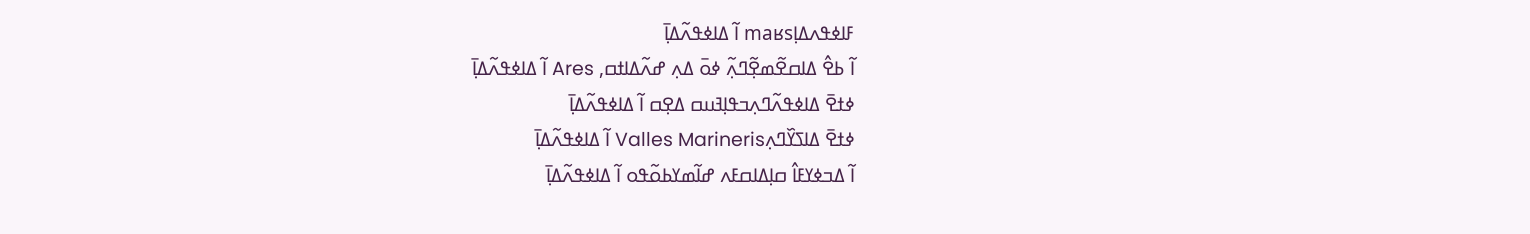ߓߊߦߟߍߡߊ߲maʁs ߊ߬ ߡߊߦߟߍ߬ߡߊ߲߫
ߊ߬ ߕߐ߮ ߡߊߛߐ߬ߘߐ߲߬ߣߍ߲߬ ߦߋ߫ ߡߍ߲ ߝߍ߬ߡߊߙߛ, Ares ߊ߬ ߡߊߦߟߍ߬ߡߊ߲߫
ߦߙߐ߫ ߡߊߦߟߍ߬ߣߍ߲ߏߟߊ߲ߔߎߛ ߡߐ߲ߛ ߊ߬ ߡߊߦߟߍ߬ߡߊ߲߫
ߦߙߐ߫ ߡߊߖߌ߰ߣߍ߲Valles Marineris ߊ߬ ߡߊߦߟߍ߬ߡߊ߲߫
ߊ߬ ߡߏߦߌߓߊ߮ ߛߊ߲ߡߊߛߓߍ ߝߊ߬ߘߌߕߋ߬ߟߋ ߊ߬ ߡߊߦߟߍ߬ߡߊ߲߫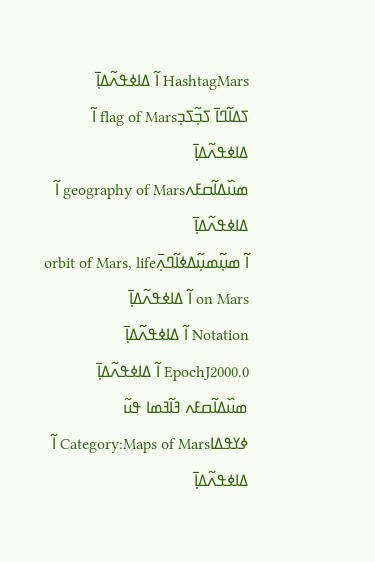HashtagMars ߊ߬ ߡߊߦߟߍ߬ߡߊ߲߫
ߖߡߊ߬ߣߊ߫ ߖߏ߲߬ߖߏ߲flag of Mars ߊ߬ ߡߊߦߟߍ߬ߡߊ߲߫
ߘߎ߰ߡߊ߬ߛߓߍgeography of Mars ߊ߬ ߡߊߦߟߍ߬ߡߊ߲߫
ߊ߬ ߘߎ߲߬ߘߎ߲߬ߡߦߊ߬ߣߍ߲߫orbit of Mars, life on Mars ߊ߬ ߡߊߦߟߍ߬ߡߊ߲߫
Notation ߊ߬ ߡߊߦߟߍ߬ߡߊ߲߫
EpochJ2000.0 ߊ߬ ߡߊߦߟߍ߬ߡߊ߲߫
ߘߎ߰ߡߊ߬ߛߓߍ ߔߊ߬ߔߘߊ ߟߎ߬ ߦߌߟߡߊCategory:Maps of Mars ߊ߬ ߡߊߦߟߍ߬ߡߊ߲߫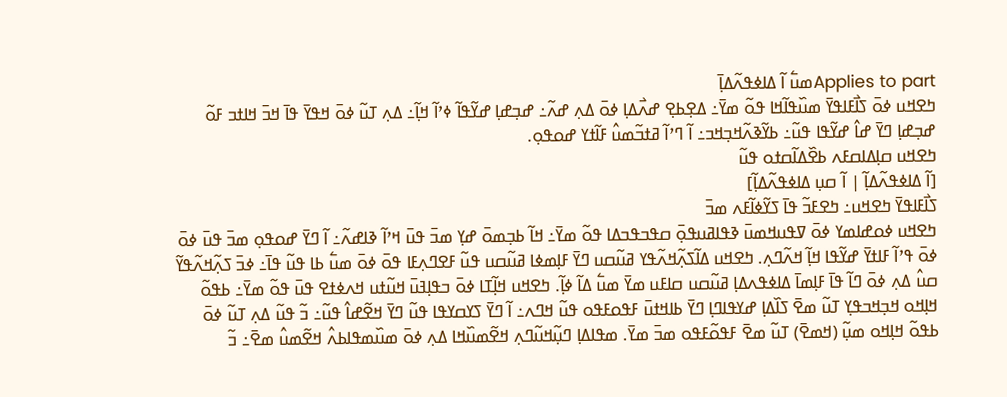Applies to partߘߎ߱ ߊ߬ ߡߊߦߟߍ߬ߡߊ߲߫
ߤߐߞߎ ߦߋ߫ ߖߊ߯ߓߊߟߌ߫ ߘߎ߰ߟߊ߬ߞߊ ߟߋ߬ ߘߌ߫߸ ߡߐ߲ߕߐ߲ ߝߍ߯ߡߊ߲ ߦߋ߫ ߡߍ߲ ߝߍ߬߸ ߝߏ߲ߝߊ߲ ߝߌ߬ߟߊ߬ ߦߴߊ߬ ߞߊ߲߬߸ ߡߍ߲ ߠߎ߬ ߦߋ߫ ߞߟߌ߫ ߟߊ߫ ߞߏ߫ ߞߊߙߏ ߓߋ߬ ߝߏ߲ߝߊ߲ ߣߌ߫ ߝߊ߮ ߝߌ߬ߟߊ ߟߎ߬߸ ߕߌ߬ߢߍ߬ߞߏ߲ߞߏ߸ ߊ߬ ߣߴߊ߬ ߥߙߏ߬ߘߎ߮ ߓߊ߬ߙߌ ߝߋߟߋ߲.
ߤߐߞߎ ߛߊ߲ߡߊߛߓߍ ߕߐ߰ߡߊ߬ߛߙߋ ߟߎ߬
[ߊ߬ ߡߊߦߟߍ߬ߡߊ߲߬ | ߊ߬ ߛߎ߲ ߡߊߦߟߍ߬ߡߊ߲߬]
ߖߊ߯ߓߊߟߌ߫ ߤߐߞߎ߸ ߤߐߓߏ߬ ߟߊ߫ ߖߌ߬ߦߊ߬ߓߍ ߘߏ߫
ߤߐߞߎ ߦߋߝߊߘߌ ߦߋ߫ ߜߟߎߞߘߎ߫ ߢߟߊߥߎߟߋ߲߫ ߛߟߏߟߏߡߊ ߟߋ߬ ߘߌ߫߸ ߞߊ߬ ߕߏ߲ߘߋ߫ ߝߌ߲ ߘߏ߫ ߟߎ߫ ߞߴߊ߬ ߢߊߝߍ߬߸ ߊ߬ ߣߌ߫ ߝߋߟߋ߲ ߘߏ߫ ߟߎ߫ ߦߋ߫ ߦߋ߫ ߟߴߊ߬ ߓߊߙߌ߫ ߝߌ߬ߟߊ ߞߊ߲߬ ߞߍ߬ߣߍ߲. ߤߐߞߎ ߡߊ߬ߖߍ߲߬ߞߍ߬ߟߌ ߥߎ߬ߛߎ ߣߌ߫ ߓߊ߲ߘߦߊ ߥߎ߬ߛߎ ߟߎ߬ ߓߐߣߍ߲ߓߊ ߟߋ߫ ߦߋ߫ ߘߎ߱ ߕߊ ߟߎ߬ ߟߊ߫߸ ߦߏ߫ ߖߍ߲߬ߞߍ߬ߟߌ߬ ߛߎ߮ ߡߍ߲ ߦߋ߫ ߣߊ߬ ߟߊ߫ ߓߊ߲ߘߊ߫ ߡߊߦߟߍߡߊ߲ ߥߎ߬ߛߎ ߛߊߓߎ ߘߌ߫ ߘߎ߱ ߡߊ߬ ߦߊ߲߬. ߤߐߞߎ ߞߊ߲߬ߠߊ ߦߋ߫ ߏߟߊ߲ߔߎ߫ ߞߎ߬ߙߎ ߞߍߦߙߐ ߟߎ߫ ߟߋ߬ ߘߌ߫߸ ߕߟߋ߬ ߞߊ߲ߞߋ ߞߏ߲ߞߏߟߌ߲ ߠߎ߬ ߘߐ߫ ߖߊ߰ߡߊ߲ ߝߌߟߊߣߊ߲ ߣߌ߫ ߕߊߞߙߎ߫ ߓߟߋߓߟߋ ߟߎ߬ ߞߣߍ߸ ߊ߬ ߣߌ߫ ߖߌߛߌߟߊ ߟߎ߬ ߣߌ߫ ߞߐ߬ߝߊ߮ ߟߎ߬߸ ߏ߬ ߟߎ߬ ߡߍ߲ ߠߎ߬ ߦߋ߫ ߕߟߋ߬ ߞߊ߲ߞߋ ߘߎ߲߬ (ߞߘߐ߫) ߠߎ߬ ߘߐ߫ ߓߟߋ߬ߓߟߋ ߘߏ߫ ߘߌ߫. ߘߟߊߡߊ߲ ߣߎ߲߬ߞߎ߬ߣߍ߲ ߞߐ߬ߘߎ߰ߞߊ ߡߍ߲ ߦߋ߫ ߘߎ߰ߘߟߊߕߍ߮ ߞߐ߬ߘߎ߮ ߘߐ߫߸ ߏ߬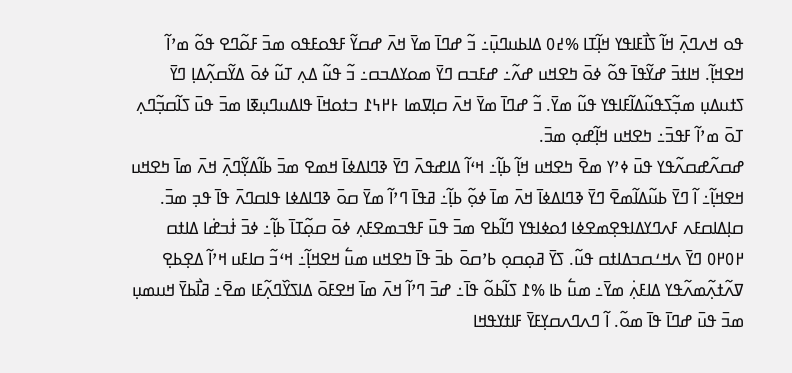ߟߋ ߞߍߣߍ߲߫ ߞߊ߬ ߖߊ߯ߓߊߟߌ ߞߊ߲߬ߠߊ %߄߀ ߡߊߕߎߣߎ߲߫߸ ߏ߬ ߝߣߊ߫ ߘߌ߫ ߞߍ߫ ߝߛߌ߬ ߓߟߋߓߟߋ ߘߏ߫ ߓߋ߬ߣߐ ߟߋ߬ ߘߴߊ߬ ߞߐߞߊ߲߬. ߞߊߙߏ߫ ߝߌ߬ߟߊ߫ ߟߋ߬ ߦߋ߫ ߤߐߞߎ ߝߍ߬߸ ߝߓߏߛ ߣߌ߫ ߘߋߌߡߏߛ߸ ߏ߬ ߟߎ߬ ߡߍ߲ ߠߎ߬ ߦߋ߫ ߡߌ߬ߛߍ߲߬ߡߊ߲ ߣߌ߫ ߖߙߎߡߎ߲ ߘߏ߲߬ߖߟߎ߬ߡߊ߬ߓߊߟߌ ߟߎ߬ ߘߌ߫. ߏ߬ ߝߣߊ߫ ߘߌ߫ ߞߍ߫ ߛߊ߲ߜߘߊ ߅߂߆߁ ߏߙߋߞߊ߫ ߟߊߡߎߣߎ߲ߧߊ ߘߏ߫ ߟߎ߫ ߖߊ߬ߛߏ߲߬ߣߍ߲ ߠߋ߫ ߘߴߊ߬ ߓߟߏ߫߸ ߤߐߞߎ ߞߊ߲߬ߝߋ߲ ߘߏ߫.
ߝߛߍ߬ߝߛߍ߬ߟߌ ߟߎ߫ ߦߴߌ ߘߐ߫ ߤߐߞߎ ߞߊ߲߬ ߕߊ߲߬߸ ߞߵߊ߬ ߡߊߝߟߍ߫ ߣߌ߫ ߢߣߊߡߦߊ߫ ߞߘߐ ߘߏ߫ ߕߊ߬ߡߌ߲߬ߣߍ߲߫ ߞߍ߫ ߘߊ߫ ߤߐߞߎ ߞߐߞߊ߲߬߸ ߊ߬ ߣߌ߫ ߕߎ߬ߡߊ߬ߘߐ߫ ߣߌ߫ ߢߣߊߡߦߊ߫ ߞߍ߫ ߘߊ߫ ߦߋ߲߬ ߕߊ߲߬߸ ߥߟߊ߫ ߣߴߊ߬ ߘߌ߫ ߛߋ߫ ߢߣߊߡߦߊ ߟߊߛߣߍ߫ ߟߊ߫ ߟߏ߲ ߘߏ߫. ߛߊ߲ߡߊߛߓߍ ߓߍߣߌߡߊߟߐ߲ߘߐߦߊ ߗߋߦߊߟߌ ߣߊ߬ߕߐ ߘߏ߫ ߟߎ߫ ߓߟߏߘߐߓߍ߲ ߦߋ߫ ߛߋ߲߬ߠߊ߫ ߕߊ߲߬߸ ߦߏ߫ ߙ߭ߏߝ߭ߊ ߡߊߙߛ ߂߀߂߀ ߣߌ߫ ߍߞߑߛߏߡߊߙߛ ߟߎ߬. ߖߌ߫ ߥߋ߲ߛߋ߲ ߕߴߛߋ߫ ߕߏ߫ ߟߊ߫ ߤߐߞߎ ߘߎ߱ ߞߐߞߊ߲߬߸ ߞߵߏ߬ ߛߊߓߎ ߞߴߊ߬ ߡߐ߲ߕߐ߲ ߜߍ߬ߙߍ߲߬ߘߍ߬ߟߌ ߡߊߓߍ߲߭ ߘߌ߫߸ ߘߎ߱ ߕߊ %߁ ߖߊ߬ߕߋ߬ ߟߊ߫߸ ߝߏ߫ ߣߴߊ߬ ߞߍ߫ ߘߊ߫ ߞߐߓߋ߫ ߡߊߖߌ߰ߣߍ߲߬ߓߊ ߘߐ߫߸ ߥߊ߯ߕߌ߫ ߞߎߘߎ߲ ߘߏ߫ ߟߎ߫ ߝߣߊ߫ ߟߊ߫ ߘߋ߬. ߊ߬ ߣߍߣߍߛߌ߲ߓߌ߫ ߓߊߙߌߟߞߊ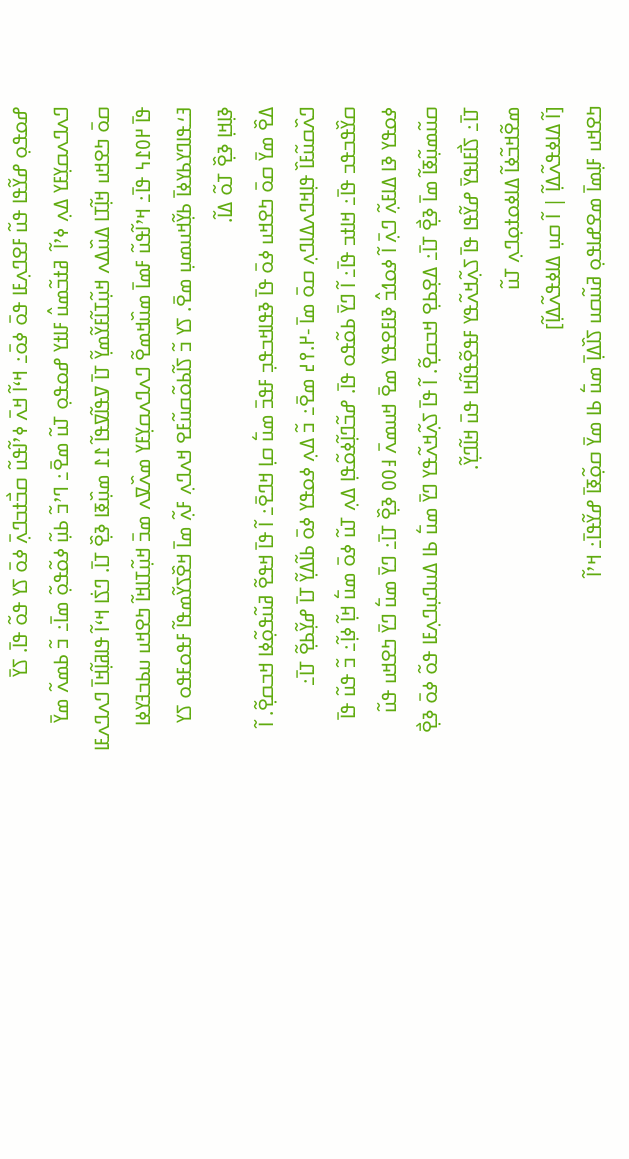ߝߋߟߋ߲ ߝߌ߬ߟߊ ߟߎ߬ ߓߐߣߍ߲ߓߊ ߟߋ߫ ߦߋ߫߸ ߞߵߊ߬ ߞߍ߫ ߦߴߊ߬ߟߎ߬ ߛߏ߯ߙߏߣߍ߲߫ ߦߋ߫ ߖߌ ߟߋ߬ ߟߊ߫. ߖߌ߫ ߣߍߣߍߛߌ߲ߓߌ ߡߍ߲ ߦߴߊ߬  ߥߙߏ߬ߘߎ߮ ߓߊߙߌ ߝߋߟߋ߲ ߠߎ߬ ߘߐ߫߸ ߣߴߏ߬ ߕߎ߲߬ ߦߋ߬ߟߋ߲߬ ߘߊ߫߸ ߏ߬ ߕߘߍ߬ ߘߌ߫ ߛߋ߫ ߤߐߞߎ ߞߊ߲߬ߠߊ ߡߎ߰ߡߍ ߞߎ߲߬ߠߊ߬ߓߌ߬ߘߌ߲߬ ߠߊ߫ ߜߟߊ߬ߜߟߊ߬ ߁߁ ߘߎ߲߰ߧߊ ߢߐ߲߰ ߠߊ߫. ߣߖ߭ߊ ߞߵߊ߬ ߟߊߥߊ߲߬ߞߊ߫ ߣߍߣߍߓߊ ߟߊ߫ ߂߀߁߆ ߟߊ߫߸ ߞߴߊ߬ߟߎ߬ ߓߘߊ߫ ߘߎ߰ߞߘߐ߬ ߣߍߣߍߛߌ߲ߓߌ ߘߍ߰ߜߍ ߘߏ߫ ߞߎ߲߬ߠߊߞߊ߬ ߤߐߞߎ ߎߕߏߔߌߦߊ ߔߑߟߊߣߌߕߌߦߊ߫ ߕߌ߲߬ߞߎߘߎ߲ ߘߐ߫. ߖߌ ߏ߬ ߖߊ߬ߕߋ߬ߛߎ߬ߓߐ ߞߍߣߍ߲ ߓߍ߲߬ ߘߊ߫ ߞߐ߰ߖߌ߬ߘߟߊ߬ ߓߟߋߓߟߋ ߖߌ ߢߊ߲ߞߊ߲ ߢߐ߲߰ ߠߋ߬ ߡߊ߬.
ߡߐ߰ ߘߌ߫ ߛߋ߫ ߤߐߞߎ ߦߋ߫ ߟߊ߫ ߢߟߊߞߏߟߏ߲ ߓߟߏ߫ ߘߎ߱ ߛߊ߲ ߞߣߐ߫߸ ߊ߬ ߟߊ߫ ߞߟߐ߬ ߥߎ߬ߟߋ߲߬ߦߊ ߞߏߛߐ߲߬. ߊ߬ ߣߍ߰ߛߎ߬ߓߊ߰ ߟߊ߲ߞߣߍߡߊߣߍ߲ ߛߋ߫ ߘߊ߫ -߂.߉߄ ߘߐ߫߸ ߏ߬ ߡߍ߲ ߦߋߟߌ ߦߋ߫ ߕߊ߬ߡߌ߲߬ ߠߊ߫ ߝߌ߲߬ߕߐ߲߬ ߠߊ߫߸ ߛߌ߰ߟߏߟߏ ߟߊ߫߸ ߞߊߙߏ ߟߊ߫߸ ߊ߬ ߣߌ߫ ߕߋ߬ߟߋ ߟߊ߫. ߝߏ߬ߣߊ߲߬ߦߋ߬ߟߊ߲ ߡߍ߲ ߠߎ߬ ߦߋ߫ ߘߎ߱ ߞߊ߲߬ ߦߊ߲߬߸ ߏ߬ ߟߎ߬ ߟߊ߫ ߦߋߟߌ ߢߊ ߡߊߓߍ߲߬ ߣߍ߲߫ ߊ߬ ߦߋߗߏ߮ ߢߊߓߐߟߌ ߘߐ߫ ߞߎߘߍ߫ ߃߀߀ ߢߐ߲߰ ߠߊ߫߸ ߣߌ߫ ߘߎ߱ ߣߌ߫ ߤߐߞߎ ߟߎ߬ ߛߎ߬ߘߎ߲߬ߧߊ߬ ߘߊ߫ ߢߐ߲߯ ߠߊ߫߸ ߡߐ߲ߕߐ߲ ߞߏߛߐ߲߬. ߊ߬ ߟߊ߫ ߖߍ߲߬ߞߍ߬ߟߌ ߣߌ߫ ߘߎ߱ ߕߊ ߡߎߣߎ߲ߣߍ߲ߓߊ ߟߋ߬ ߦߋ߫ ߢߐ߲߯ ߠߊ߫߸ ߖߊ߯ߓߊߟߌ߫ ߝߌ߬ߟߊ ߟߊ߫ ߖߍ߲߬ߞߍ߬ߟߌ ߓߟߐ߬ߟߊ߬ߞߊ ߟߎ߫ ߞߊ߬ߣߌ߲߬.
ߘߐ߬ߞߏ߬ߦߊ߬ ߡߊߦߋߙߋ߲ߣߍ߲ ߠߎ߬
[ߊ߬ ߡߊߦߟߍ߬ߡߊ߲߬ | ߊ߬ ߛߎ߲ ߡߊߦߟߍ߬ߡߊ߲߬]
ߤߐߞߎ ߓߊ߲ߘߊ߫ ߘߐߝߊߟߋ߲ ߥߎ߬ߛߎ ߖߊ߰ߡߊ߲߫ ߘߎ߱ ߕߊ ߘߌ߫ ߛߋ߲߬ߧߊ߫ ߝߌ߬ߟߊ߫߸ ߞߴߊ߬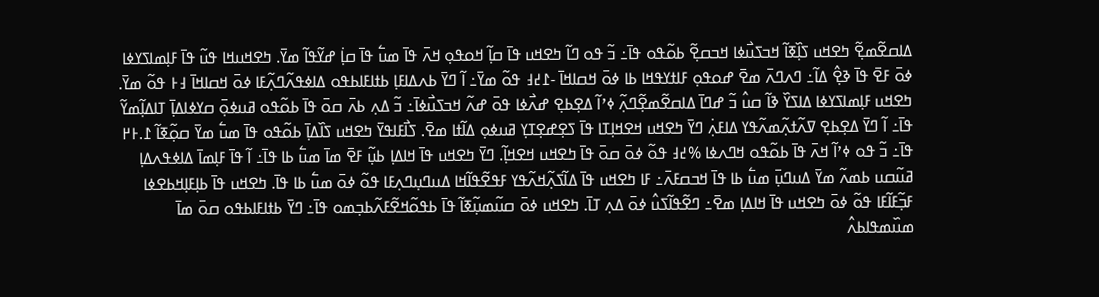ߡߊߛߐ߬ߘߐ߲߬ ߤߐߞߎ ߖߊ߲߰ߧߊ߬ ߞߏߖߎ߯ߦߊ ߞߏߛߐ߲߬ ߕߋ߬ߟߋ ߟߊ߫߸ ߏ߬ ߟߋ ߣߊ߬ ߤߐߞߎ ߟߊ߫ ߛߊ߲߬ ߞߋߟߋ߲ ߞߍ߫ ߟߊ߫ ߘߎ߱ ߟߊ߫ ߛߊ߲߭ ߝߌ߬ߟߊ߬ ߘߌ߫. ߤߐߞߎߞߊ ߟߎ߬ ߟߊ߫ ߓߊ߲ߘߊߖߌߦߊ ߦߋ߫ ߓߐ߫ ߟߊ߫ ߢߐ߲߮ ߡߊ߬߸ ߣߍߣߍ߫ ߘߐ߫ ߝߋߟߋ߲ ߓߊߙߌߟߞߊ ߕߊ ߦߋ߫ ߞߛߊߞߊ߫ -߁߄߃ ߟߋ߬ ߘߌ߫߸ ߊ߬ ߣߌ߫ ߕߍߡߊߓߊ߲ ߕߙߊߓߊߕߟߋ ߡߊߦߟߍ߬ߣߍ߲߬ߓߊ ߦߋ߫ ߞߛߊߞߊ߫ ߃߅ ߟߋ߬ ߘߌ߫. ߤߐߞߎ ߓߊ߲ߘߊߖߌߦߊ ߡߊߖߌ߰ ߢߊ߬ ߛߎ߮ ߏ߬ ߝߣߊ߫ ߡߊߛߐ߬ߘߐ߲߬ߣߍ߲߬ ߦߴߊ߬ ߡߐ߲ߕߐ߲ ߝߍ߯ߦߊ ߟߋ߫ ߝߍ߬ ߞߏߖߎ߯ߦߊ߫߸ ߏ߬ ߡߍ߲ ߕߍ߫ ߛߋ߫ ߟߊ߫ ߕߋ߬ߟߋ ߥߎߦߋ߲߫ ߛߌߦߊߡߊ߲߫ ߠߊߡߊ߲߬ߘߌ߬ ߟߊ߫߸ ߊ߬ ߣߌ߫ ߡߐ߲ߕߐ߲ ߜߍ߬ߙߍ߲߬ߘߍ߬ߟߌ ߡߊߓߍ߲߭ ߣߌ߫ ߤߐߞߎ ߞߐߞߊ߲ߠߊ ߟߊ߫ ߖߐ߲ߝߐ߲ߠߌ߲ ߥߎߦߋ߲ ߡߊ߬ߙߊ ߘߐ߫. ߖߊ߯ߓߊߟߌ߫ ߤߐߞߎ ߖߊ߰ߡߊ߲߫ ߕߋ߬ߟߋ ߟߊ߫ ߘߎ߱ ߘߌ߫ ߛߋ߲߬ߧߊ߬ ߁.߅߂ ߟߊ߫߸ ߏ߬ ߟߋ ߦߴߊ߬ ߞߍ߫ ߟߊ߫ ߕߋ߬ߟߋ ߞߣߍߦߊ %߄߃ ߟߋ߬ ߦߋ߫ ߛߋ߫ ߟߊ߫ ߤߐߞߎ ߞߐߞߊ߲߬. ߣߌ߫ ߤߐߞߎ ߟߊ߫ ߞߊߡߊ߲ ߕߎ߲߬ ߓߐ߫ ߘߊ߫ ߘߎ߱ ߕߊ ߟߊ߫߸ ߊ߬ ߟߊ߫ ߓߊ߲ߘߊ߫ ߡߊߦߟߍߡߊ߲ ߥߎ߬ߛߎ ߕߘߍ߬ ߘߌ߫ ߡߎߣߎ߲߫ ߘߎ߱ ߕߊ ߟߊ߫ ߞߏߛߓߍ߫߸ ߓߊ ߤߐߞߎ ߟߊ߫ ߡߊ߬ߖߍ߲߬ߞߍ߬ߟߌ ߓߟߐ߬ߟߊ߬ߞߊ ߡߎߣߎ߲ߣߍ߲ߓߊ ߟߋ߬ ߦߋ߫ ߘߎ߱ ߕߊ ߟߊ߫. ߤߐߞߎ ߟߊ߫ ߕߊ߲ߓߊ߲ߞߕߐߦߊ  ߓߏ߲߬ߓߊ߬ߓߊ ߟߋ߬ ߦߋ߫ ߤߐߞߎ ߟߊ߫ ߞߊߡߊ߲ ߘߐ߫߸ ߣߐ߬ߟߊ߬ߖߎ߮ ߦߋ߫ ߡߍ߲ ߠߊ߫. ߤߐߞߎ ߦߋ߫ ߛߎ߬ߘߎ߲߬ߧߊ߬ ߟߊ߫ ߕߟߋ߬ߞߐ߬ߓߍ߬ߕߏ߲ߘߋ ߟߊ߫߸ ߣߌ߫ ߕߙߊߓߊߕߟߋ ߛߋ߫ ߘߊ߫ ߘߎ߰ߘߟߊߕߍ߮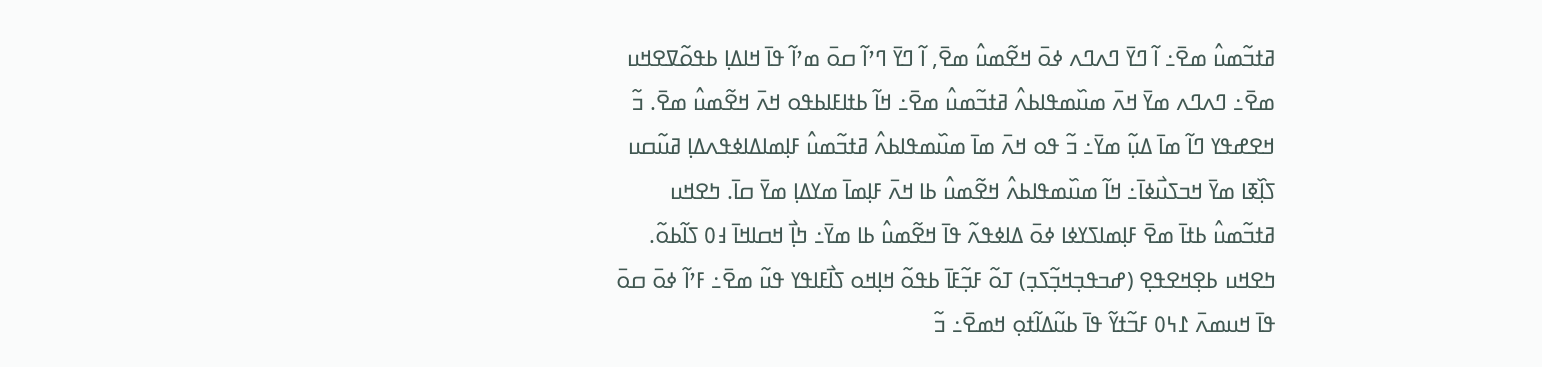ߥߙߏ߬ߘߎ߮ ߘߐ߫߸ ߊ߬ ߣߌ߫ ߣߍߣߍ ߦߋ߫ ߞߐ߬ߘߎ߮ ߘߐ߫, ߊ߬ ߣߌ߫ ߣߴߊ߬ ߛߋ߫ ߘߴߊ߬ ߟߊ߫ ߞߊߡߊ߲ ߕߟߋ߬ߜߐߞߎ ߘߐ߫߸ ߣߍߣߍ ߘߌ߫ ߞߍ߫ ߘߎ߰ߘߟߊߕߍ߮ ߥߙߏ߬ߘߎ߮ ߘߐ߫߸ ߞߊ߬ ߕߙߊߓߊߕߟߋ ߞߍ߫ ߞߐ߬ߘߎ߮ ߘߐ߫. ߏ߬ ߞߐߝߟߌ ߣߊ߬ ߘߊ߫ ߡߎ߲߬ ߘߌ߫߸ ߏ߬ ߟߋ ߞߍ߫ ߘߊ߫ ߘߎ߰ߘߟߊߕߍ߮ ߥߙߏ߬ߘߎ߮ ߓߊ߲ߘߊߡߊߦߟߍߡߊ߲ ߥߎ߬ߛߎ ߖߊ߲߰ߧߊ ߘߌ߫ ߞߏߖߎ߯ߦߊ߫߸ ߞߊ߬ ߘߎ߰ߘߟߊߕߍ߮ ߞߐ߬ߘߎ߮ ߕߊ ߞߍ߫ ߓߊ߲ߘߊ߫ ߘߌߡߊ߲ ߘߌ߫ ߛߊ߫. ߤߐߞߎ ߥߙߏ߬ߘߎ߮ ߕߙߊ߫ ߘߐ߫ ߓߊ߲ߘߊߖߌߦߊ ߦߋ߫ ߡߊߦߟߍ߬ ߟߊ߫ ߞߐ߬ߘߎ߮ ߕߊ ߘߌ߫߸ ߤߊ߲߯ ߞߛߊߞߊ߫ ߃߀ ߖߊ߬ߕߋ߬. ߤߐߞߎ ߕߐ߲ߞߐߟߐ߲ (ߝߏߟߏ߲ߞߏ߲߬ߖߏ߲) ߠߋ߬ ߓߏ߲߬ߓߊ߫ ߕߟߋ߬ ߞߊ߲ߞߋ ߖߊ߯ߓߊߟߌ ߟߎ߬ ߘߐ߫߸ ߓߴߊ߬ ߦߋ߫ ߛߋ߫ ߟߊ߫ ߞߎߘߍ߫ ߁߆߀ ߓߏ߬ߙߌ߬ ߟߊ߫ ߕߎ߬ߡߊ߬ߙߋ߲ ߞߘߐ߫߸ ߏ߬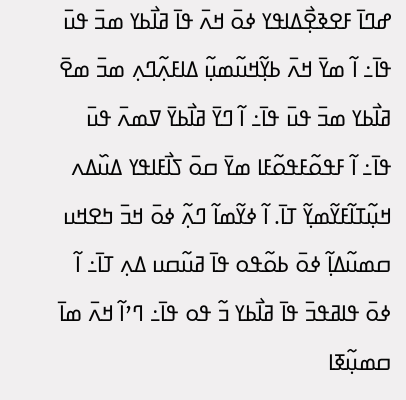ߝߣߊ߫ ߓߐߢߐ߲߯ߡߊߟߌ ߦߋ߫ ߞߍ߫ ߟߊ߫ ߥߊ߯ߕߌ ߘߏ߫ ߟߎ߫ ߟߊ߫߸ ߊ߬ ߘߌ߫ ߞߍ߫ ߕߌ߲߬ߞߎ߬ߘߎ߲߬ ߡߊߓߍ߲߬ߣߍ߲ ߘߏ߫ ߘߐ߫ ߥߊ߯ߕߌ ߘߏ߫ ߟߎ߫ ߟߊ߫߸ ߊ߬ ߣߌ߫ ߥߊ߯ߕߌ߫ ߜߘߍ߫ ߟߎ߫ ߟߊ߫߸ ߊ߬ ߓߟߋ߬ߓߟߋ߬ߓߊ ߘߌ߫ ߛߋ߫ ߖߊ߯ߓߊߟߌ ߡߎ߰ߡߍ ߞߎ߲߬ߠߊ߬ߓߌ߬ߘߌ߲߬ ߠߊ߫. ߊ߬ ߦߌ߬ߘߊ߬ ߣߍ߲߬ ߦߋ߫ ߞߏ߫ ߤߐߞߎ ߛߘߎ߬ߡߊ߲߬ ߦߋ߫ ߕߋ߬ߟߋ ߟߊ߫ ߥߎ߬ߛߎ ߡߍ߲ ߠߊ߫߸ ߊ߬ ߦߋ߫ ߟߊߥߟߏ߫ ߟߊ߫ ߥߊ߯ߕߌ ߏ߬ ߟߋ ߟߊ߫߸ ߣߴߊ߬ ߞߍ߫ ߘߊ߫ ߛߘߎ߲߬ߧߊ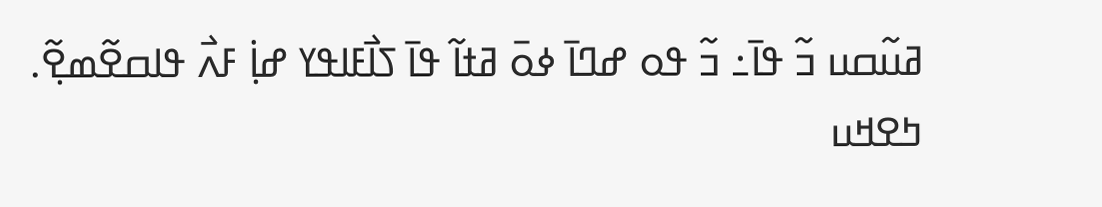ߥߎ߬ߛߎ ߏ߬ ߟߊ߫߸ ߏ߬ ߟߋ ߝߣߊ߫ ߦߋ߫ ߥߙߊ߬ ߟߊ߫ ߖߊ߯ߓߊߟߌ ߝߊ߲߭ ߓߍ߯ ߟߊߛߐ߬ߘߐ߲߬.
ߤߐߞߎ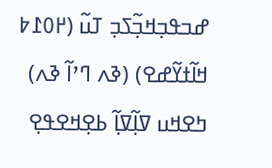ߝߏߟߏ߲ߞߏ߲߬ߖߏ߲ ߠߎ߬ (߂߀߁߈ ߞߊ߬ߙߌ߬ߝߐ) (ߢߍ ߣߴߊ߬ ߢߍ) ߤߐߞߎ ߜߊ߲߬ߜߊ߲߬ ߕߐ߲ߞߐߟߐ߲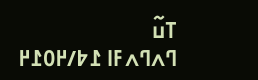ߠߎ߬
ߣߍߣߍߓߊ ߁߈/߂߀߁߂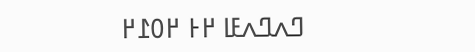ߣߍߣߍߓߊ ߂߅ ߂߀߁߂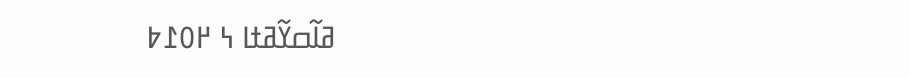ߥߊ߬ߛߌ߬ߥߙߊ ߆ ߂߀߁߈